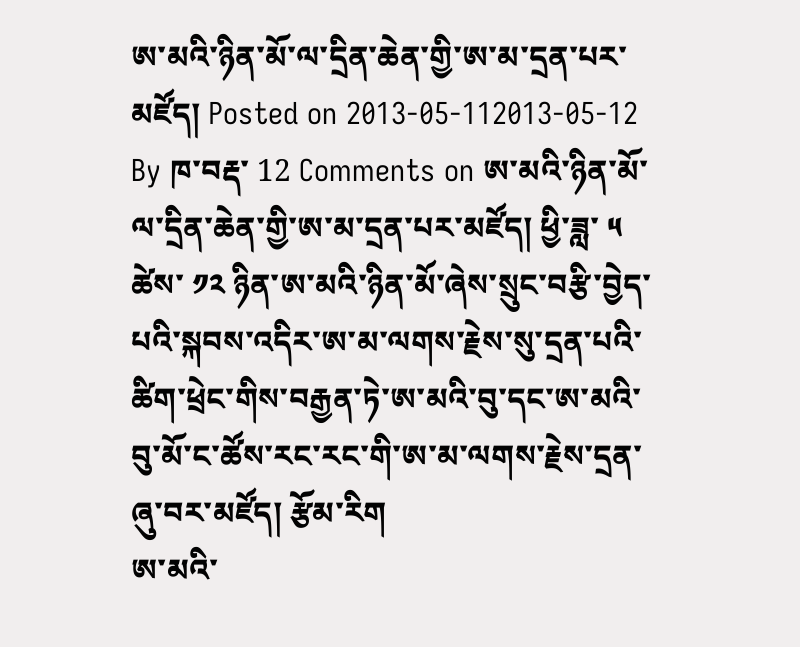ཨ་མའི་ཉིན་མོ་ལ་དྲིན་ཆེན་གྱི་ཨ་མ་དྲན་པར་མཛོད། Posted on 2013-05-112013-05-12 By ཁ་བརྡ་ 12 Comments on ཨ་མའི་ཉིན་མོ་ལ་དྲིན་ཆེན་གྱི་ཨ་མ་དྲན་པར་མཛོད། ཕྱི་ཟླ་ ༥ ཚེས་ ༡༢ ཉིན་ཨ་མའི་ཉིན་མོ་ཞེས་སྲུང་བརྩི་བྱེད་པའི་སྐབས་འདིར་ཨ་མ་ལགས་རྗེས་སུ་དྲན་པའི་ཚིག་ཕྲེང་གིས་བརྒྱན་ཏེ་ཨ་མའི་བུ་དང་ཨ་མའི་བུ་མོ་ང་ཚོས་རང་རང་གི་ཨ་མ་ལགས་རྗེས་དྲན་ཞུ་བར་མཛོད། རྩོམ་རིག
ཨ་མའི་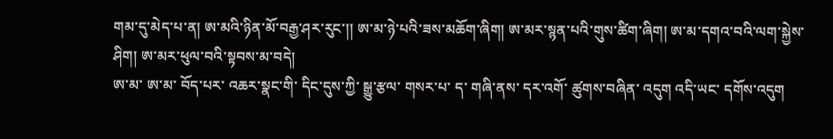གམ་དུ་མེད་པ་ན། ཨ་མའི་ཉིན་མོ་བརྒྱ་ཤར་རུང་།། ཨ་མ་ཉེ་པའི་ཟས་མཆོག་ཞིག། ཨ་མར་སྙན་པའི་གུས་ཚིག་ཞིག། ཨ་མ་དགའ་བའི་ལག་སྐྱེས་ཤིག། ཨ་མར་ཕུལ་བའི་སྟབས་མ་བདེ།
ཨ་མ་ ཨ་མ་ བོད་པར་ འཆར་སྣང་གི་ དིང་དུས་ཀྱི་ སྒྱུ་རྩལ་ གསར་པ་ ད་ གཞི་ནས་ དར་འགོ་ ཚུགས་བཞིན་ འདུག འདི་ཡང་ དགོས་འདུག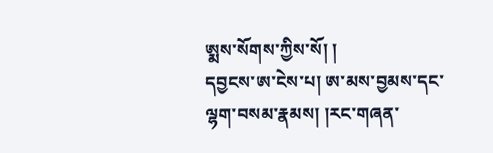ཨྨས་སོགས་ཀྱིས་སོ། །
དབྱངས་ཨ་ངེས་པ། ཨ་མས་བྱམས་དང་ལྷག་བསམ་རྣམས། །རང་གཞན་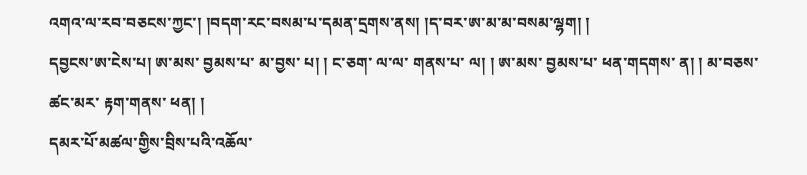འགའ་ལ་རབ་བཅངས་ཀྱང་། །བདག་རང་བསམ་པ་དམན་དྲགས་ནས། །ད་བར་ཨ་མ་མ་བསམ་ལྷག། །
དབྱངས་ཨ་ངེས་པ། ཨ་མས་ བྱམས་པ་ མ་བྱས་ པ། ། ང་ཅག་ ལ་ལ་ གནས་པ་ ལ། ། ཨ་མས་ བྱམས་པ་ ཕན་གདགས་ ན། ། མ་བཅས་ ཚང་མར་ རྟག་གནས་ ཕན། །
དམར་པོ་མཚལ་གྱིས་བྲིས་པའི་འཆོལ་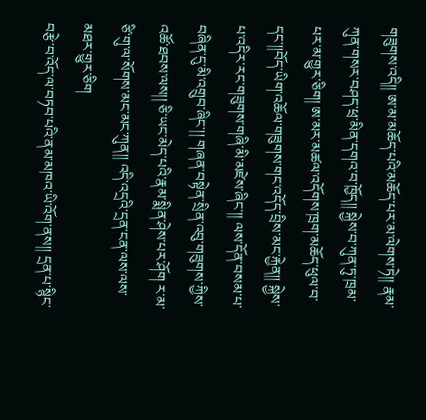གཟུགས་འདི།། ཨ་མ་མཆོད་པའི་མཆོད་པར་མ་ལེགས་ཏེ།། རྣམ་ཀུན་གསར་བཤད་ཕྲ་མིན་དགའ་བ་ཁྱོད།། སྐྱེས་བ་ཀུན་ཏུ་ཁྲམ་པར་མ་གྱུར་ཅིག། ཨ་མར་མཚལ་འདོགས་ཁྲག་མཆོད་ཕུལ་བ་དང་།།བོད་ཡིག་འཆོལ་གཟུགས་གང་འདོད་བྲིས་མང་རྐྱེན།། སྐྱེས་པ་འདིར་རང་གཟུགས་གཞི་མི་མཛེས་ཞིང་།། ལས་དོན་བསམ་པ་བཞིན་དུ་མི་འགྲུབ་ཞིང་།། གཞན་བསྟེན་སྲིན་འབུ་གཟུགས་ཀྱིས་འཚོ་ཐབས་ལས།། ཅི་ཡང་མེད་པའི་རྣམ་སྨིན་ཤེས་པར་ཤོག ར་མ་ཙི་གུ་ལ་སོགས་མང་མང་ཀུན།། འདི་འདྲའི་དྲན་ངན་ལས་ལས་མཐར་གྱུར་ཅིག
བརྩེ་བ་འོད་ལ་བཏབ་པའི་ནམ་མཁའ་ཡི་འོག་ནས།། དྲན་པ་སྙིང་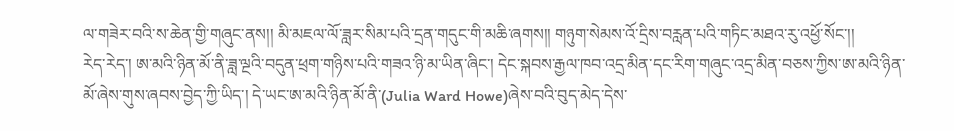ལ་གཟེར་བའི་ས་ཆེན་གྱི་གཞུང་ནས།། མི་མཇལ་ལོ་ཟླར་སིམ་པའི་དྲན་གདུང་གི་མཆི་ཞགས།། གཉུག་སེམས་འོ་དྲིས་བརླན་པའི་གཏིང་མཐའ་རུ་འཕྱོ་སོང་།།
རེད་རེད་། ཨ་མའི་ཉིན་མོ་ནི་ཟླ་ལྔའི་བདུན་ཕྲག་གཉིས་པའི་གཟའ་ཉི་མ་ཡིན་ཞིང་། དེང་སྐབས་རྒྱལ་ཁབ་འདྲ་མིན་དང་རིག་གཞུང་འདྲ་མིན་བཅས་ཀྱིས་ཨ་མའི་ཉིན་མོ་ཞེས་གུས་ཞབས་བྱེད་ཀྱི་ཡིད་། དེ་ཡང་ཨ་མའི་ཉིན་མོ་ནི་(Julia Ward Howe)ཞེས་བའི་བུད་མེད་དེས་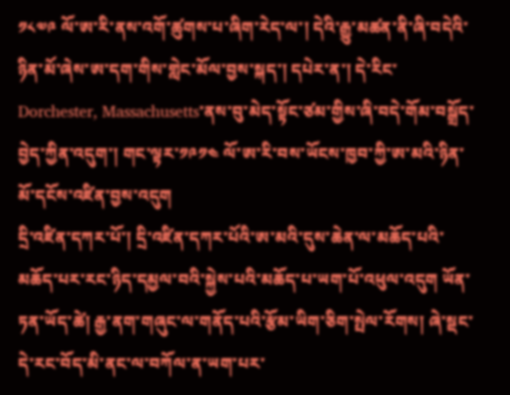༡༨༧༩ ལོ་ཨ་རི་ནས་འགོ་ཚུགས་པ་ཞིག་རེད་ལ་། དེའི་རྒྱུ་མཚན་ནི་ཞི་བདེའི་ཉིན་མོ་ཞེས་ཨ་དག་གིས་གླེང་མོལ་བྱས་སྐད་། དཔེར་ན་། དེ་རིང་Dorchester, Massachusetts་ནས་བུ་མེད་སྟོང་ཙམ་གྱིས་ཞི་བདེ་གོམ་བསྒྲོད་བྱེད་ཀྱིན་འདུག་། གང་ལྟར་༡༩༡༤ ལོ་ཨ་རི་བས་ཡོངས་ཁྱབ་ཀྱི་ཨ་མའི་ཉིན་མོ་དངོས་འཛིན་བྱས་འདུག
དྲི་འཛིན་དཀར་པོ་། དྲི་འཛིན་དཀར་པོའི་ཨ་མའི་དུས་ཆེན་ལ་མཆོད་པའི་མཆོད་པར་རང་ཉིད་དམྱལ་བའི་སྐྱེས་པའི་མཆོད་པ་ཡག་པོ་འཕུལ་འདུག ཡོན་ཏན་ཡོད་ཚེ། རྒྱ་ནག་གཞུང་ལ་གནོད་པའི་རྩོམ་ཡིག་ཅིག་སྤེལ་རོགས། ཞེ་སྡང་དེ་རང་བོད་མི་ནང་ལ་བཀོལ་ན་ཡག་པར་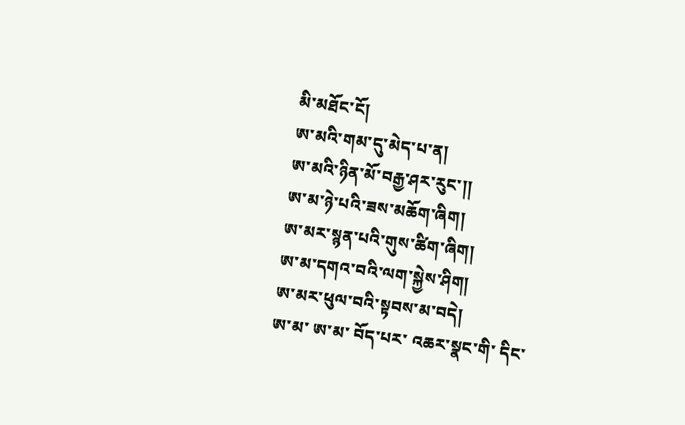མི་མཐོང་ངོ།
ཨ་མའི་གམ་དུ་མེད་པ་ན།
ཨ་མའི་ཉིན་མོ་བརྒྱ་ཤར་རུང་།།
ཨ་མ་ཉེ་པའི་ཟས་མཆོག་ཞིག།
ཨ་མར་སྙན་པའི་གུས་ཚིག་ཞིག།
ཨ་མ་དགའ་བའི་ལག་སྐྱེས་ཤིག།
ཨ་མར་ཕུལ་བའི་སྟབས་མ་བདེ།
ཨ་མ་ ཨ་མ་ བོད་པར་ འཆར་སྣང་གི་ དིང་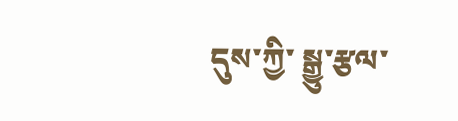དུས་ཀྱི་ སྒྱུ་རྩལ་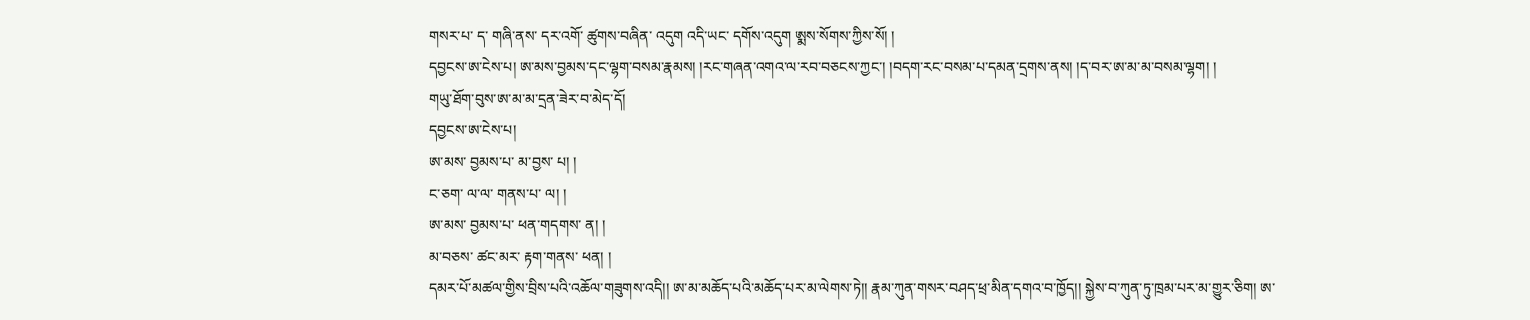གསར་པ་ ད་ གཞི་ནས་ དར་འགོ་ ཚུགས་བཞིན་ འདུག འདི་ཡང་ དགོས་འདུག ཨྨས་སོགས་ཀྱིས་སོ། །
དབྱངས་ཨ་ངེས་པ། ཨ་མས་བྱམས་དང་ལྷག་བསམ་རྣམས། །རང་གཞན་འགའ་ལ་རབ་བཅངས་ཀྱང་། །བདག་རང་བསམ་པ་དམན་དྲགས་ནས། །ད་བར་ཨ་མ་མ་བསམ་ལྷག། །
གཡུ་ཐོག་བུས་ཨ་མ་མ་དྲན་ཟེར་བ་མེད་དོ།
དབྱངས་ཨ་ངེས་པ།
ཨ་མས་ བྱམས་པ་ མ་བྱས་ པ། །
ང་ཅག་ ལ་ལ་ གནས་པ་ ལ། །
ཨ་མས་ བྱམས་པ་ ཕན་གདགས་ ན། །
མ་བཅས་ ཚང་མར་ རྟག་གནས་ ཕན། །
དམར་པོ་མཚལ་གྱིས་བྲིས་པའི་འཆོལ་གཟུགས་འདི།། ཨ་མ་མཆོད་པའི་མཆོད་པར་མ་ལེགས་ཏེ།། རྣམ་ཀུན་གསར་བཤད་ཕྲ་མིན་དགའ་བ་ཁྱོད།། སྐྱེས་བ་ཀུན་ཏུ་ཁྲམ་པར་མ་གྱུར་ཅིག། ཨ་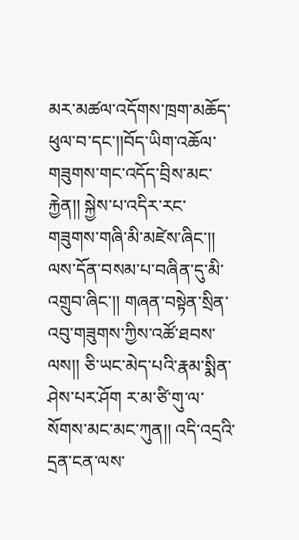མར་མཚལ་འདོགས་ཁྲག་མཆོད་ཕུལ་བ་དང་།།བོད་ཡིག་འཆོལ་གཟུགས་གང་འདོད་བྲིས་མང་རྐྱེན།། སྐྱེས་པ་འདིར་རང་གཟུགས་གཞི་མི་མཛེས་ཞིང་།། ལས་དོན་བསམ་པ་བཞིན་དུ་མི་འགྲུབ་ཞིང་།། གཞན་བསྟེན་སྲིན་འབུ་གཟུགས་ཀྱིས་འཚོ་ཐབས་ལས།། ཅི་ཡང་མེད་པའི་རྣམ་སྨིན་ཤེས་པར་ཤོག ར་མ་ཙི་གུ་ལ་སོགས་མང་མང་ཀུན།། འདི་འདྲའི་དྲན་ངན་ལས་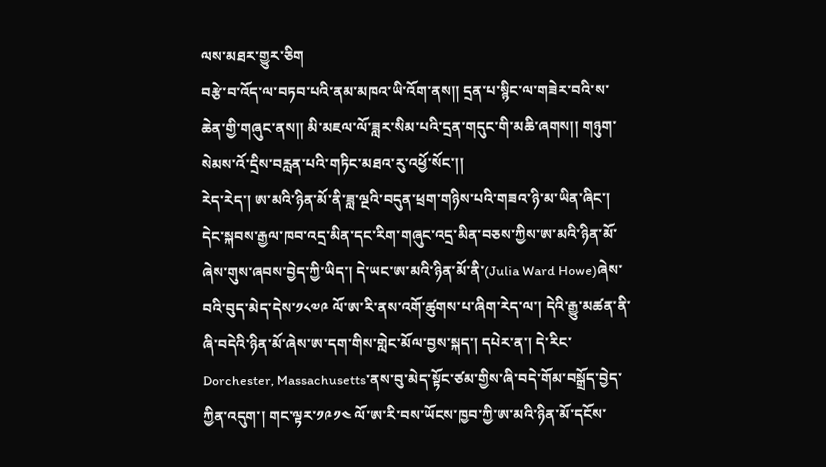ལས་མཐར་གྱུར་ཅིག
བརྩེ་བ་འོད་ལ་བཏབ་པའི་ནམ་མཁའ་ཡི་འོག་ནས།། དྲན་པ་སྙིང་ལ་གཟེར་བའི་ས་ཆེན་གྱི་གཞུང་ནས།། མི་མཇལ་ལོ་ཟླར་སིམ་པའི་དྲན་གདུང་གི་མཆི་ཞགས།། གཉུག་སེམས་འོ་དྲིས་བརླན་པའི་གཏིང་མཐའ་རུ་འཕྱོ་སོང་།།
རེད་རེད་། ཨ་མའི་ཉིན་མོ་ནི་ཟླ་ལྔའི་བདུན་ཕྲག་གཉིས་པའི་གཟའ་ཉི་མ་ཡིན་ཞིང་། དེང་སྐབས་རྒྱལ་ཁབ་འདྲ་མིན་དང་རིག་གཞུང་འདྲ་མིན་བཅས་ཀྱིས་ཨ་མའི་ཉིན་མོ་ཞེས་གུས་ཞབས་བྱེད་ཀྱི་ཡིད་། དེ་ཡང་ཨ་མའི་ཉིན་མོ་ནི་(Julia Ward Howe)ཞེས་བའི་བུད་མེད་དེས་༡༨༧༩ ལོ་ཨ་རི་ནས་འགོ་ཚུགས་པ་ཞིག་རེད་ལ་། དེའི་རྒྱུ་མཚན་ནི་ཞི་བདེའི་ཉིན་མོ་ཞེས་ཨ་དག་གིས་གླེང་མོལ་བྱས་སྐད་། དཔེར་ན་། དེ་རིང་Dorchester, Massachusetts་ནས་བུ་མེད་སྟོང་ཙམ་གྱིས་ཞི་བདེ་གོམ་བསྒྲོད་བྱེད་ཀྱིན་འདུག་། གང་ལྟར་༡༩༡༤ ལོ་ཨ་རི་བས་ཡོངས་ཁྱབ་ཀྱི་ཨ་མའི་ཉིན་མོ་དངོས་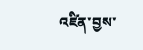འཛིན་བྱས་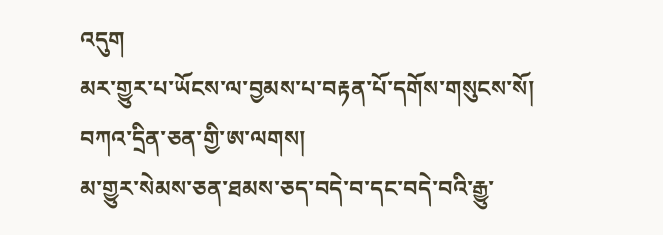འདུག
མར་གྱུར་པ་ཡོངས་ལ་བྱམས་པ་བརྟན་པོ་དགོས་གསུངས་སོ།
བཀའ་དྲིན་ཅན་གྱི་ཨ་ལགས།
མ་གྱུར་སེམས་ཅན་ཐམས་ཅད་བདེ་བ་དང་བདེ་བའི་རྒྱུ་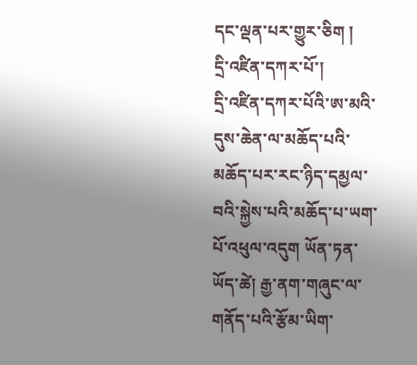དང་ལྡན་པར་གྱུར་ཅིག །
དྲི་འཛིན་དཀར་པོ་།
དྲི་འཛིན་དཀར་པོའི་ཨ་མའི་དུས་ཆེན་ལ་མཆོད་པའི་མཆོད་པར་རང་ཉིད་དམྱལ་བའི་སྐྱེས་པའི་མཆོད་པ་ཡག་པོ་འཕུལ་འདུག ཡོན་ཏན་ཡོད་ཚེ། རྒྱ་ནག་གཞུང་ལ་གནོད་པའི་རྩོམ་ཡིག་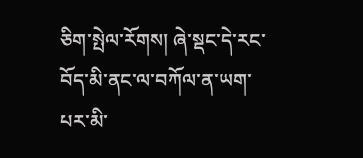ཅིག་སྤེལ་རོགས། ཞེ་སྡང་དེ་རང་བོད་མི་ནང་ལ་བཀོལ་ན་ཡག་པར་མི་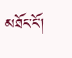མཐོང་ངོ།